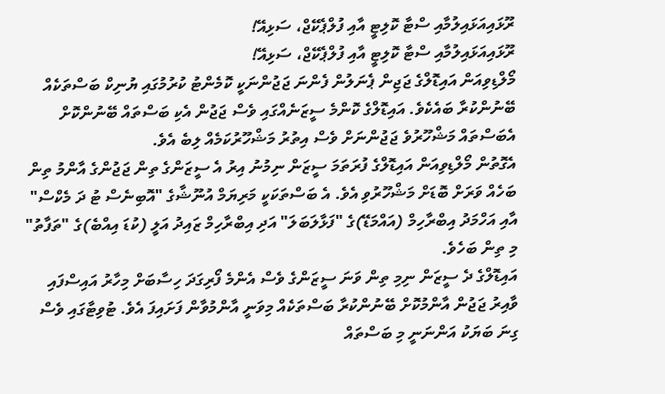ރޫޅައިއަޅައިލުމާއި ސްޓާ ކޮލިޓީ އާއި ފުލްޕެކޭޖް، ސަޅިއޭ!
ރޫޅައިއަޅައިލުމާއި ސްޓާ ކޮލިޓީ އާއި ފުލްޕެކޭޖް، ސަޅިއޭ!
މޯލްޑިވިއަން އައިޑޮލްގެ ޖަޖިން ޕެނަލުން ފެންނަ ޖަޖުންނަކީ ކޮމެންޓު ކުރުމުގައި ޔުނިކް ބަސްތަކެއް ބޭނުންކުރާ ބައެކެވެ. އައިޑޮލްގެ ކޮންމެ ސީޒަނެއްގައި ވެސް ޖަޖުން އެކި ބަސްތައް ބޭނުންކޮށް އެބަސްތައް މަޝްހޫރުވެ ޖަޖުންނަށް ވެސް އިތުރު މަޝްހޫރުކަމެއް ލިބެ އެވެ.
އެގޮތުން މޯލްޑިވިއަން އައިޑޮލްގެ ފުރަތަމަ ސީޒަން ނިމުނު އިރު އެ ސީޒަންގެ ތިން ޖަޖުންގެ އާންމު ތިން ބަހެއް ވަރަށް ބޮޑަށް މަޝްހޫރުވި އެވެ. އެ ބަސްތަކަކީ މަރިޔަމް އުނޫޝާގެ "އޮބިނެސް ޓު ދަ މެކްސް" އާއި އަހްމަދު އިބްރާހިމް (އައްމަޑޭ)ގެ "ފަޅާލަބަލަ" އަދި އިބްރާހިމް ޒައިދު އަލީ (ކުޑަ އިއްބެ)ގެ "ތަފާތު" މި ތިން ބަހެވެ.
އައިޑޮލްގެ ދެ ސީޒަން ނިމި ތިން ވަނަ ސީޒަންގެ ވެސް އެންމެ ފޯރިގަދަ ހިސާބަށް މިހާރު އައިސްފައި ވާއިރު ޖަޖުން އާންމުކޮށް ބޭނުންކުރާ ބަސްތަކެއް މިވަނީ އާންމުވާން ފަށައިފަ އެވެ. ޓުވިޓާގައި ވެސް ގިނަ ބަޔަކު އަންނަނީ މި ބަސްތައް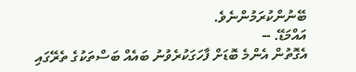ބޭނުންކުރަމުންނެވެ.
އައްމަޑޭ. --
އެގޮތުން އެންމެ ބޮޑަށް ފާހަގަކުރެވުނު ބައެއް ބަސްތަކުގެ ތެރޭގައި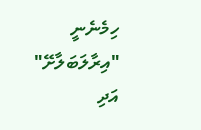ހިމެނެނީ "އިރާލަބަލާށޭ" އަދި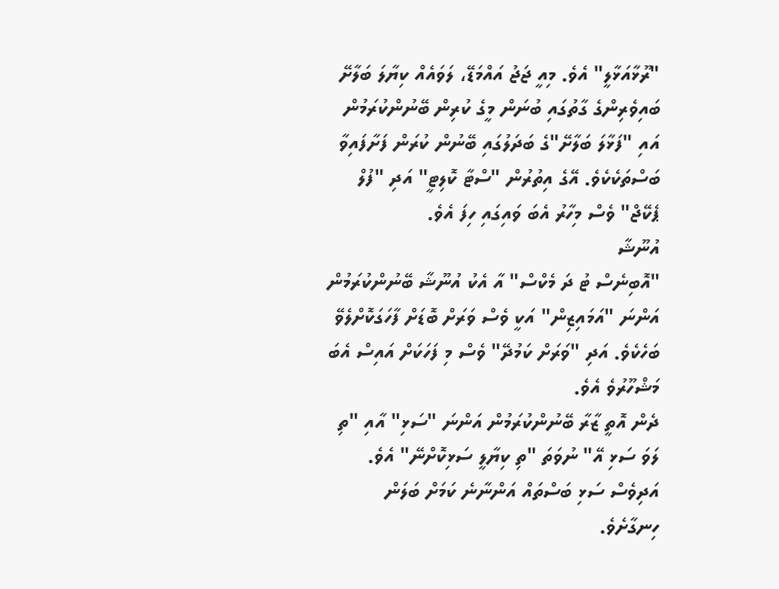"ރޫޅާއަޅާލީ" އެވެ. މިއީ ޖަޖު އައްމަޑޭ، ލަވައެއް ކިޔާލަ ބަލާށޭ ބައިވެރިންގެ ގާތުގައި ބުނަން މީގެ ކުރިން ބޭނުންކުރަމުން އައި "ފަޅާލަ ބަލާށޭ"ގެ ބަދަލުގައި ބޭނުން ކުރަން ފަށާފައިވާ ބަސްތަކެކެވެ. އޭގެ އިތުރުން "ސްޓާ ކޮލިޓީ" އަދި "ފުލް ޕެކޭޖް" ވެސް މިހާރު އެބަ ވައިގައި ހިފަ އެވެ.
އުނޫޝާ
"އޮބިނެސް ޓު ދަ މެކްސް" އާ އެކު އުނޫޝާ ބޭނުންކުރަމުން އަންނަ "އަމައިޒިން" އަކީ ވެސް ވަރަށް ބޮޑަށް ފާހަގަކޮށްލެވޭ ބަހެކެވެ. އަދި "ވަރަށް ކަމުދޭ" ވެސް މި ފަހަކަށް އައިސް އެބަ މަޝްހޫރުވެ އެވެ.
ދެން އޮތީ ޒާރާ ބޭނުންކުރަމުން އަންނަ "ސަޅި" އާއި "ތި ލަވަ ސަޅި އޭ" ނުވަތަ "ތި ކިޔާލީ ސަޅިކޮށްނޭ" އެވެ.
އަދިވެސް ސަޅި ބަސްތައް އަންނާނެ ކަމަށް ބަލަން ހިނގާށެވެ.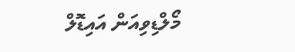މޯލްޑިވިއަން އައިޑޮލް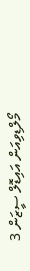މޯލްޑިވިއަން އައިޑޮލް ސީޒަން 3